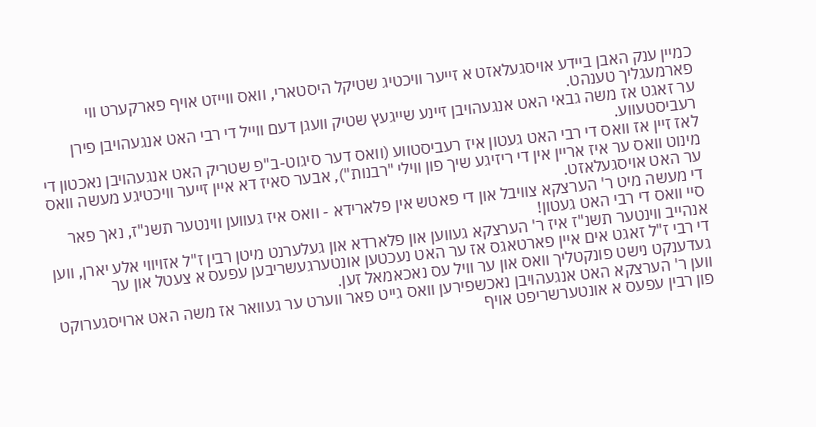כמיין ענק האבן ביידע אויסגעלאזט א זייער וויכטיג שטיקל היסטארי, וואס ווייזט אויף פארקערט ווי פארמעגליך טענהט.
ער זאגט אז משה גבאי האט אנגעהויבן זיינע שייגעץ שטיק וועגן דעם ווייל די רבי האט אנגעהויבן פירן רעביסטעווע.
לאז זיין אז וואס די רבי האט געטון איז רעביסטווע (וואס דער סיגוט-ב"פ שטריק האט אנגעהויבן נאכטון די מינוט וואס ער איז אריין אין די ריזיגע שיך פון ווילי "רבנות"), אבער סאיז דא איין זייער וויכטיגע מעשה וואס ער האט אויסגעלאזט.
די מעשה מיט ר' הערצקא צוויבל און די פאטש אין פלארידא - וואס איז געווען ווינטער תשנ"ז, נאך פאר סיי וואס די רבי האט געטון!
אנהייב ווינטער תשנ"ז איז ר' הערצקא געווען און פלארדא און געלערנט מיטן רבין ז"ל אזויווי אלע יארן, ווען די רבי ז"ל זאגט אים איין פארטאגס אז ער האט נעכטען אונטערגעשריבען עפעס א צעטל און ער געדענקט נישט פונקטליך וואס און ער וויל עס נאכאמאל זען.
ווען ר' הערצקא האט אנגעהויבן נאכשפירען וואס גייט פאר ווערט ער געוואר אז משה האט ארויסגערוקט פון רבין עפעס א אונטערשריפט אויף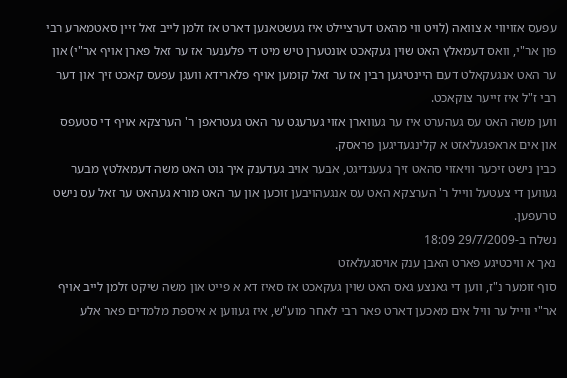עפעס אזויווי א צוואה (לויט ווי מהאט דערציילט איז געשטאנען דארט אז זלמן לייב זאל זיין סאטמארע רבי פון אר"י, וואס דעמאלץ האט שוין געקאכט אונטערן טיש מיט די פלענער אז ער זאל פארן אויף אר"י) און ער האט אנגעקאלט דעם היינטיגען רבין אז ער זאל קומען אויף פלארידא וועגן עפעס קאכט זיך און דער רבי ז"ל איז זייער צוקאכט.
ווען משה האט עס געהערט איז ער געווארן אזוי גערעגט ער האט געטראפן ר' הערצקא אויף די סטעפס און אים אראפגעלאזט א קלינגעדיגען פראסק.
כבין נישט זיכער וויאזוי סהאט זיך געענדיגט, אבער אויב געדענק איך גוט האט משה דעמאלטץ מבער געווען די צעטעל ווייל ר' הערצקא האט עס אנגעהויבען זוכען און ער האט מורא געהאט ער זאל עס נישט טרעפען.
נשלח ב-29/7/2009 18:09
נאך א וויכטיגע פארט האבן ענק אויסגעלאזט
סוף זומער נ"ז, ווען די גאנצע גאס האט שוין געקאכט אז סאיז דא א פייט און משה שיקט זלמן לייב אויף אר"י ווייל ער וויל אים מאכען דארט פאר רבי לאחר מוע"ש, איז געווען א איספת מלמדים פאר אלע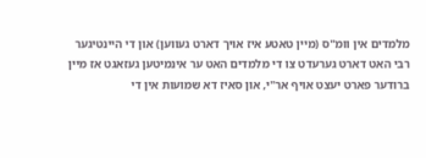מלמדים אין וומ"ס (מיין טאטע איז אויך דארט געווען) און די היינטיגער רבי האט דארט גערעדט צו די מלמדים האט ער אינמיטען געזאגט אז מיין ברודער פארט יעצט אויף אר"י, און סאיז דא שמועות אין די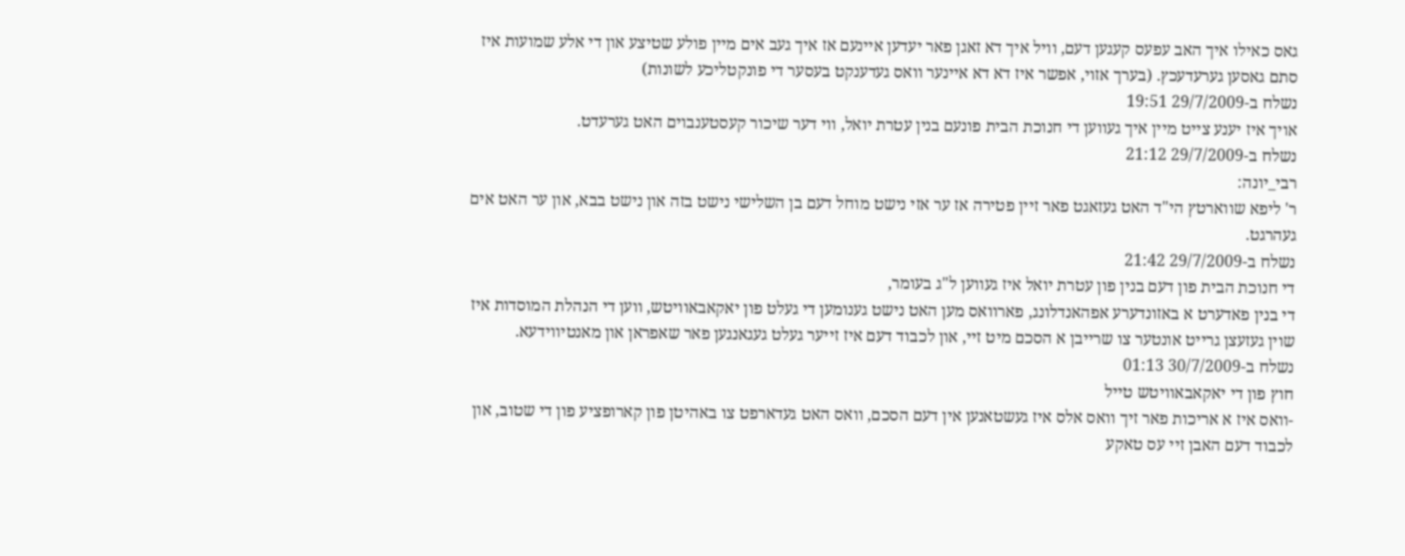גאס כאילו איך האב עפעס קעגען דעם, וויל איך דא זאגן פאר יעדען איינעם אז איך געב אים מיין פולע שטיצע און די אלע שמועות איז סתם גאסען גערעדעכץ. (בערך אזוי, אפשר איז דא דא איינער וואס געדענקט בעסער די פונקטליכע לשונות)
נשלח ב-29/7/2009 19:51
אויך איז יענע צייט מיין איך געווען די חנוכת הבית פונעם בנין עטרת יואל, ווי דער שיכור קעסטענבוים האט גערעדט.
נשלח ב-29/7/2009 21:12
רבי_יונה:
ר' ליפא שווארטץ הי"ד האט געזאגט פאר זיין פטירה אז ער אזי נישט מוחל דעם בן השלישי נישט בזה און נישט בבא, און ער האט אים געהרגט.
נשלח ב-29/7/2009 21:42
די חנוכת הבית פון דעם בנין פון עטרת יואל איז געווען ל"ג בעומר,
די בנין פאדערט א באזונדערע אפהאנדלונג, פארוואס מען האט נישט גענומען די געלט פון יאקאבאוויטש, ווען די הנהלת המוסדות איז שוין געזעצן גרייט אונטער צו שרייבן א הסכם מיט זיי, און לכבוד דעם איז זייער געלט געגאנגען פאר שאפראן און מאנטיווידעא.
נשלח ב-30/7/2009 01:13
חוץ פון די יאקאבאוויטש טייל
-וואס איז א אריכות פאר זיך וואס אלס איז געשטאנען אין דעם הסכם, וואס האט געדארפט צו באהיטן פון קארופציע פון די שטוב, און לכבוד דעם האבן זיי עס טאקע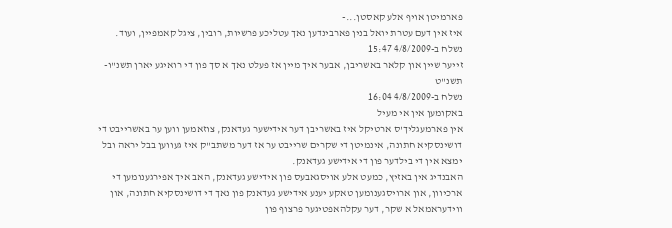פארמיטן אויף אלע קאסטן...-
איז אין דעם עטרת יואל בנין פארבינדען נאך עטליכע פרשיות, רובין, ציגל קאמפיין, ועוד.
נשלח ב-4/8/2009 15:47
זייער שיין און קלאר באשריבן, אבער איך מיין אז פעלט נאך א סך פון די רואיגע יארן תשנ"ו-תשנ"ט
נשלח ב-4/8/2009 16:04
באקומען אין אי מעיל
אין פארמעגליך'ס ארטיקל איז באשריבן דער אידישער געדאנק, צוזאמען ווען ער באשרייבט די דושינסקיא חתונה, אינמיטן די שקרים שרייבט ער אז דער משתב"ק איז געווען בבל יראה ובל ימצא אין די בילדער פון די אידישע געדאנק.
האבנדיג אין באזיץ, כמעט אלע אויסגאבעס פון אידישע געדאנק, האב איך אפירגענומען די ארכיוון, און ארויסגענומען טאקע יענע אידישע געדאנק פון נאך די דושינסקיא חתונה, און ווידעראמאל א שקר, דער עקלהאפטיגער פרצוף פון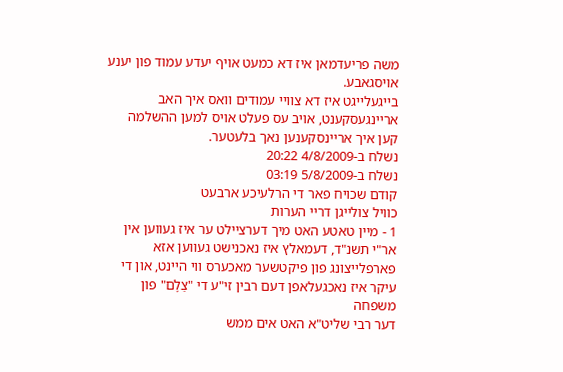משה פריעדמאן איז דא כמעט אויף יעדע עמוד פון יענע אויסגאבע.
בייגעלייגט איז דא צוויי עמודים וואס איך האב אריינגעסקענט, אויב עס פעלט אויס למען ההשלמה קען איך אריינסקענען נאך בלעטער.
נשלח ב-4/8/2009 20:22
נשלח ב-5/8/2009 03:19
קודם שכויח פאר די הרלעיכע ארבעט
כוויל צולייגן דריי הערות
1 - מיין טאטע האט מיך דערציילט ער איז געווען אין אר"י תשנ"ד, דעמאלץ איז נאכנישט געווען אזא פארפלייצונג פון פיקטשער מאכערס ווי היינט, און די עיקר איז נאכגעלאפן דעם רבין זי"ע די "צַלָם" פון משפחה
דער רבי שליט"א האט אים ממש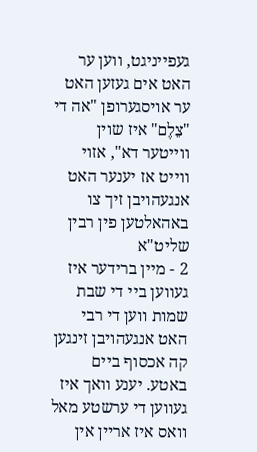געפייניגט, ווען ער האט אים געזען האט ער אויסגערופן "אה די "צֵלֶם" איז שוין ווייטער דא", אזוי ווייט אז יענער האט אנגעהויבן זיך צו באהאלטען פין רבין שליט"א
2 - מיין ברידער איז געווען ביי די שבת שמות ווען די רבי האט אנגעהויבן זינגען קה אכסוף ביים באטע. יענע וואך איז געווען די ערשטע מאל וואס איז אריין אין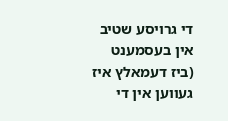די גרויסע שטיב אין בעסמענט (ביז דעמאלץ איז געווען אין די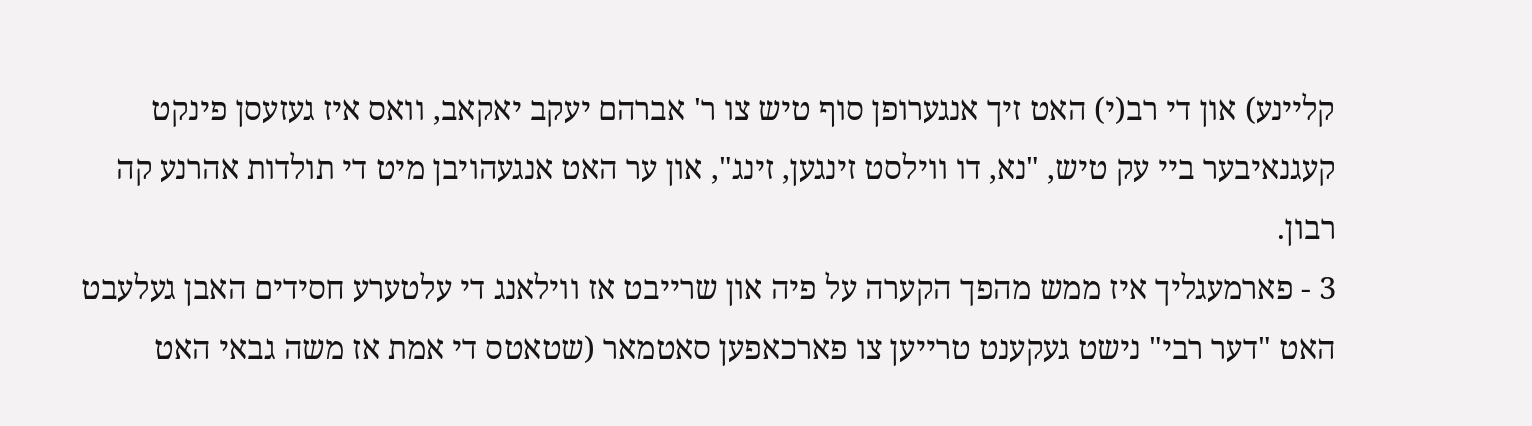קליינע) און די רב(י) האט זיך אנגערופן סוף טיש צו ר' אברהם יעקב יאקאב, וואס איז געזעסן פינקט קעגנאיבער ביי עק טיש, "נא, דו ווילסט זינגען, זינג", און ער האט אנגעהויבן מיט די תולדות אהרנע קה רבון.
3 - פארמעגליך איז ממש מהפך הקערה על פיה און שרייבט אז ווילאנג די עלטערע חסידים האבן געלעבט האט "דער רבי" נישט געקענט טרייען צו פארכאפען סאטמאר (שטאטס די אמת אז משה גבאי האט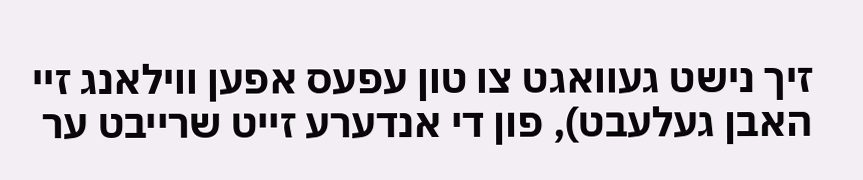זיך נישט געוואגט צו טון עפעס אפען ווילאנג זיי האבן געלעבט), פון די אנדערע זייט שרייבט ער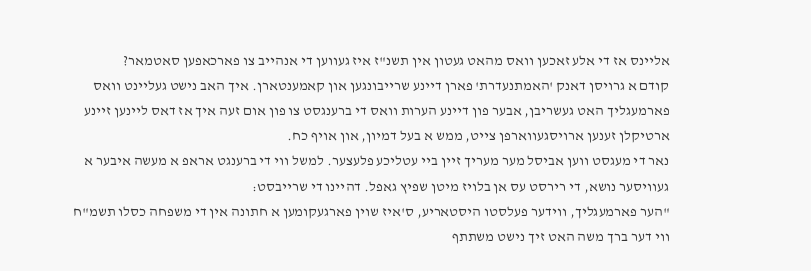אליינס אז די אלע זאכען וואס מהאט געטון אין תשנ"ז איז געווען די אנהייב צו פארכאפען סאטמאר?
קודם א גרויסן דאנק 'האמתנעדרת' פארן דיינע שרייבונגען און קאמענטארן. איך האב נישט געליינט וואס פארמעגליך האט געשריבן, אבער פון דיינע הערות וואס די ברענגסט צו פון אום זעה איך אז דאס ליינען זיינע ארטיקלן זענען ארויסגעווארפן צייט, ממש א בעל דמיון, און אויף כח.
נאר די מעגסט ווען אביסל מער מעריך זיין ביי עטליכע פלעצער. למשל ווי די ברענגט אראפ א מעשה איבער א געוויסער נושא, די רירסט עס אן בלויז מיטן שפיץ גאפל. דהיינו די שרייבסט:
"הער פארמעגליך, ווידער פעלסטו היסטאריע, ס'איז שוין פארגעקומען א חתונה אין די משפחה כסלו תשמ"ח ווי דער ברך משה האט זיך נישט משתתף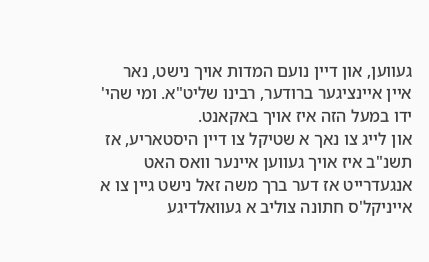געווען, און דיין נועם המדות אויך נישט, נאר איין איינציגער ברודער, רבינו שליט"א. ומי שהי' ידו במעל הזה איז אויך באקאנט.
און לייג צו נאך א שטיקל צו דיין היסטאריע, אז תשנ"ב איז אויך געווען איינער וואס האט אנגעדרייט אז דער ברך משה זאל נישט גיין צו א אייניקל'ס חתונה צוליב א געוואלדיגע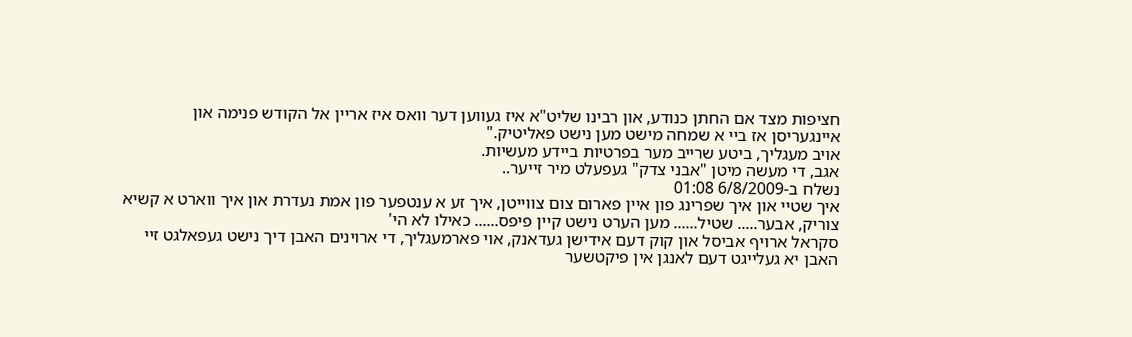חציפות מצד אם החתן כנודע, און רבינו שליט"א איז געווען דער וואס איז אריין אל הקודש פנימה און איינגעריסן אז ביי א שמחה מישט מען נישט פאליטיק."
אויב מעגליך, ביטע שרייב מער בפרטיות ביידע מעשיות.
אגב, די מעשה מיטן "אבני צדק" געפעלט מיר זייער..
נשלח ב-6/8/2009 01:08
איך שטיי און איך שפרינג פון איין פארום צום צווייטן, איך זע א ענטפער פון אמת נעדרת און איך ווארט א קשיא צוריק, אבער..... שטיל...... מען הערט נישט קיין פיפס...... כאילו לא הי'
סקראל ארויף אביסל און קוק דעם אידישן געדאנק, אוי פארמעגליך, די ארוינים האבן דיך נישט געפאלגט זיי האבן יא געלייגט דעם לאנגן אין פיקטשער